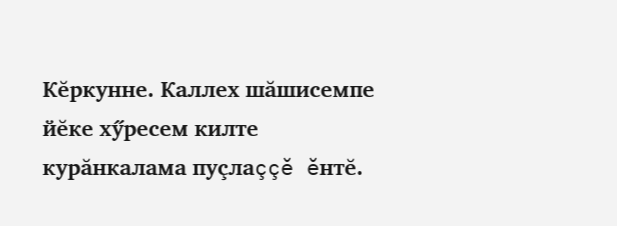Кĕркунне. Каллех шăшисемпе йĕке хӳресем килте курăнкалама пуçлаççĕ ĕнтĕ.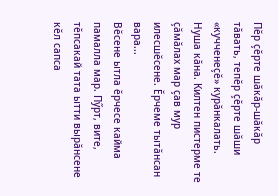Пĕр çĕрте шăкăр-шăкăр тăвать, тепĕр çĕрте шăши «кучченеçĕ» курăнкалать. Нуша кăна. Килтен пистерме те çăмăлах мар çав мур илесшĕсене. Ĕрчеме тытăнсан вара...
Вĕсене ытла ĕрчесе кайма памалла мар. Пӳрт, вите, тĕпсакай тата ытти вырăнсене кĕл сапса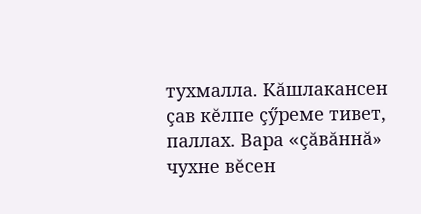тухмалла. Кăшлакансен çав кĕлпе çӳреме тивет, паллах. Вара «çăвăннă» чухне вĕсен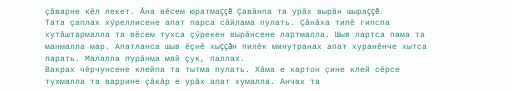çăварне кĕл лекет. Ăна вĕсем юратмаççĕ. Çавăнпа та урăх вырăн шыраççĕ.
Тата çаплах хӳреллисене апат парса сăйлама пулать. Çăнăха типĕ гипспа хутăштармалла та вĕсем тухса çӳрекен вырăнсене лартмалла. Шыв лартса пама та манмалла мар. Апатланса шыв ĕçнĕ хыççăн пилĕк минутранах апат хуранĕнче хытса ларать. Малалла пурăнма май çук, паллах.
Вакрах чĕрчунсене клейпа та тытма пулать. Хăма е картон çине клей сĕрсе тухмалла та варрине çăкăр е урăх апат хумалла. Анчах та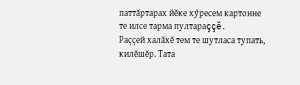паттăртарах йĕке хӳресем картонне те илсе тарма пултараççĕ.
Раççей халăхĕ тем те шутласа тупать, килĕшĕр. Тата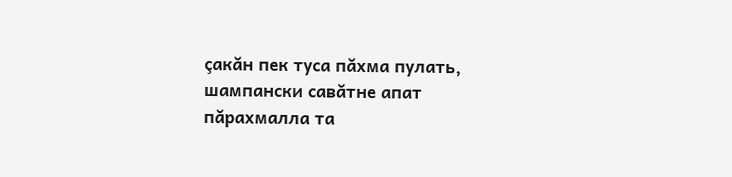çакăн пек туса пăхма пулать, шампански савăтне апат пăрахмалла та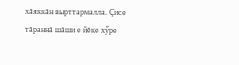хăяккăн вырттармалла. Çисе тăраннă шăши е йĕке хӳре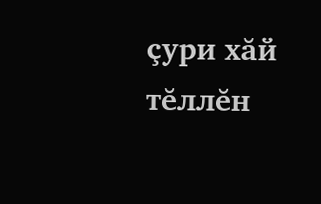çури хăй тĕллĕн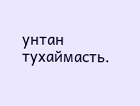унтан тухаймасть.